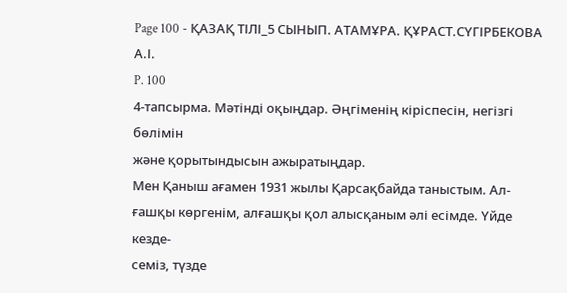Page 100 - ҚАЗАҚ ТІЛІ_5 СЫНЫП. АТАМҰРА. ҚҰРАСТ.СҮГІРБЕКОВА А.І.
P. 100
4-тапсырма. Мәтінді оқыңдар. Әңгіменің кіріспесін, негізгі бөлімін
және қорытындысын ажыратыңдар.
Мен Қаныш ағамен 1931 жылы Қарсақбайда таныстым. Ал-
ғашқы көргенім, алғашқы қол алысқаным әлі есімде. Үйде кезде-
семіз, түзде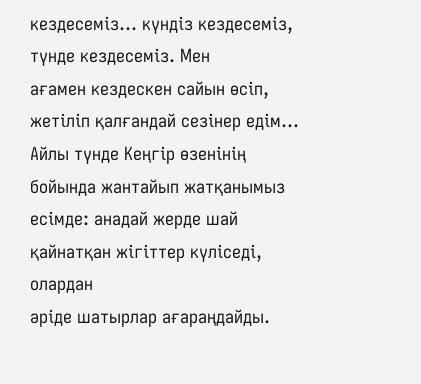кездесеміз... күндіз кездесеміз, түнде кездесеміз. Мен
ағамен кездескен сайын өсіп, жетіліп қалғандай сезінер едім...
Айлы түнде Кеңгір өзенінің бойында жантайып жатқанымыз
есімде: анадай жерде шай қайнатқан жігіттер күліседі, олардан
әріде шатырлар ағараңдайды.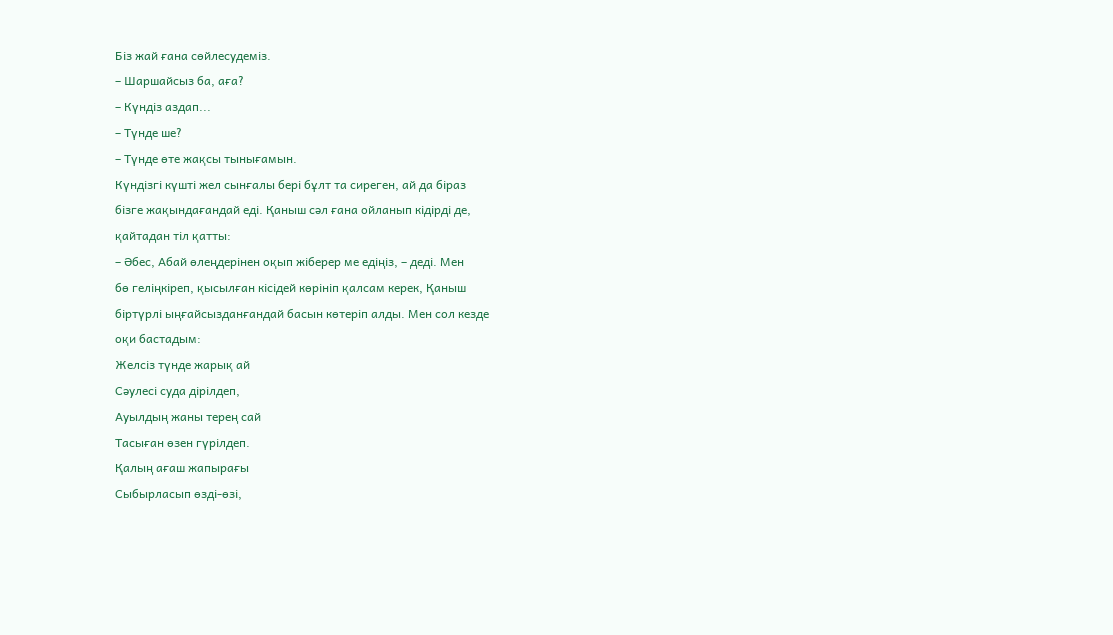Біз жай ғана сөйлесудеміз.
– Шаршайсыз ба, аға?
– Күндіз аздап...
– Түнде ше?
– Түнде өте жақсы тынығамын.
Күндізгі күшті жел сынғалы бері бұлт та сиреген, ай да біраз
бізге жақындағандай еді. Қаныш сәл ғана ойланып кідірді де,
қайтадан тіл қатты:
– Әбес, Абай өлеңдерінен оқып жіберер ме едіңіз, – деді. Мен
бө геліңкіреп, қысылған кісідей көрініп қалсам керек, Қаныш
біртүрлі ыңғайсызданғандай басын көтеріп алды. Мен сол кезде
оқи бастадым:
Желсіз түнде жарық ай
Сәулесі суда дірілдеп,
Ауылдың жаны терең сай
Тасыған өзен гүрілдеп.
Қалың ағаш жапырағы
Сыбырласып өзді-өзі,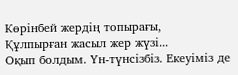Көрінбей жердің топырағы,
Құлпырған жасыл жер жүзі...
Оқып болдым. Үн-түнсізбіз. Екеуіміз де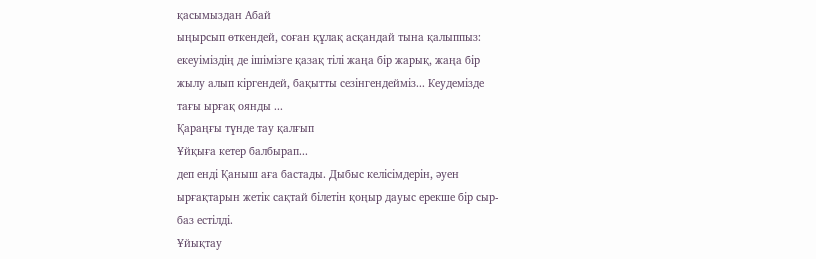қасымыздан Абай
ыңырсып өткендей, соған құлақ асқандай тына қалыппыз:
екеуіміздің де ішімізге қазақ тілі жаңа бір жарық, жаңа бір
жылу алып кіргендей, бақытты сезінгендейміз... Кеудемізде
тағы ырғақ оянды ...
Қараңғы түнде тау қалғып
Ұйқыға кетер балбырап...
деп енді Қаныш аға бастады. Дыбыс келісімдерін, әуен
ырғақтарын жетік сақтай білетін қоңыр дауыс ерекше бір сыр-
баз естілді.
Ұйықтау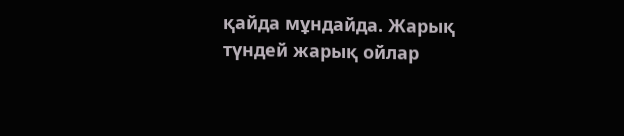қайда мұндайда. Жарық түндей жарық ойлар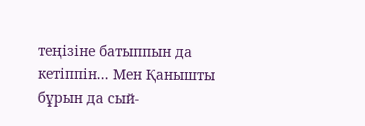теңізіне батыппын да кетіппін... Мен Қанышты бұрын да сый-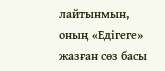лайтынмын, оның «Едігеге» жазған сөз басы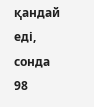қандай еді, сонда
98